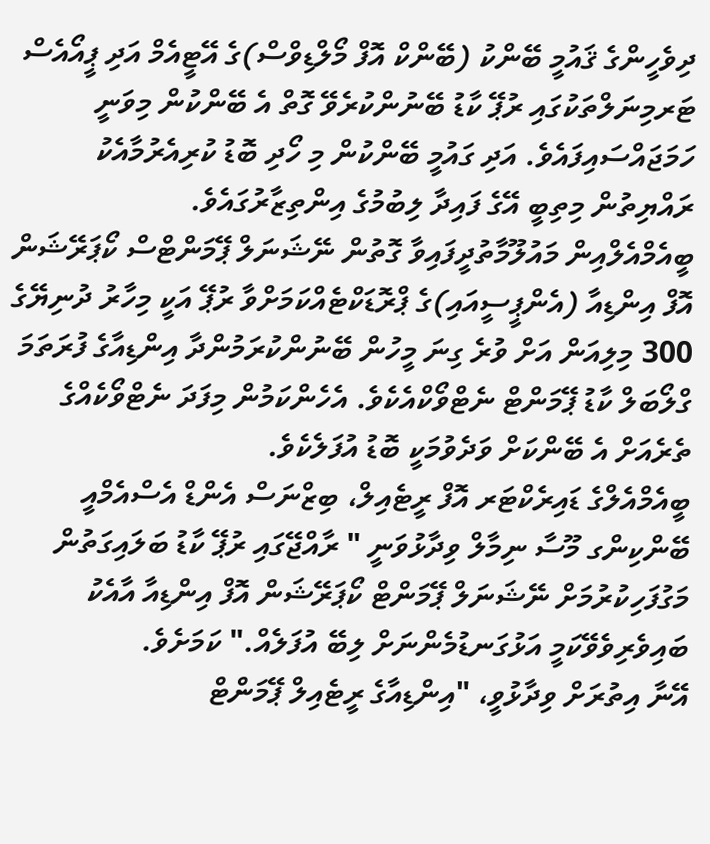ދިވެހީންގެ ޤައުމީ ބޭންކު (ބޭންކް އޮފް މޯލްޑިވްސް)ގެ އޭޓީއެމް އަދި ޕީއޯއެސް ޓަރމިނަލްތަކުގައި ރުޕޭ ކާޑު ބޭނުންކުރެވޭ ގޮތް އެ ބޭންކުން މިވަނީ ހަމަޖައްސައިފައެވެ. އަދި ގައުމީ ބޭންކުން މި ހޯދި ބޮޑު ކުރިއެރުމާއެކު ރައްޔިތުން މިތިބީ އޭގެ ފައިދާ ލިބުމުގެ އިންތިޒާރުގައެވެ.
ބީއެމްއެލްއިން މައުލޫމާތުދީފައިވާ ގޮތުން ނޭޝަނަލް ޕޭމަންޓްސް ކޯޕަރޭޝަން އޮފް އިންޑިއާ (އެންޕީސީއައި)ގެ ޕްރޮޑަކްޓެއްކަމަށްވާ ރުޕޭ އަކީ މިހާރު ދުނިޔޭގެ 300 މިލިއަން އަށް ވުރެ ގިނަ މީހުން ބޭނުންކުރަމުންދާ އިންޑިއާގެ ފުރަތަމަ ގްލޯބަލް ކާޑު ޕޭމަންޓް ނެޓްވޯކްއެކެވެ. އެހެންކަމުން މިފަދަ ނެޓްވޯކެއްގެ ތެރެއަށް އެ ބޭންކަށް ވަދެވުމަކީ ބޮޑު އުފަލެކެވެ.
ބީއެމްއެލްގެ ޑައިރެކްޓަރ އޮފް ރީޓެއިލް، ބިޒްނަސް އެންޑް އެސްއެމްއީ ބޭންކިންގ މޫސާ ނިމާލް ވިދާޅުވަނީ " ރާއްޖޭގައި ރުޕޭ ކާޑު ބަލައިގަތުން މަގުފަހިކުރުމަށް ނޭޝަނަލް ޕޭމަންޓް ކޯޕަރޭޝަން އޮފް އިންޑިއާ އާއެކު ބައިވެރިވެވޭކަމީ އަޅުގަނޑުމެންނަށް ލިބޭ އުފަލެއް." ކަމަށެވެ.
އޭނާ އިތުރަށް ވިދާޅުވީ، "އިންޑިއާގެ ރީޓެއިލް ޕޭމަންޓް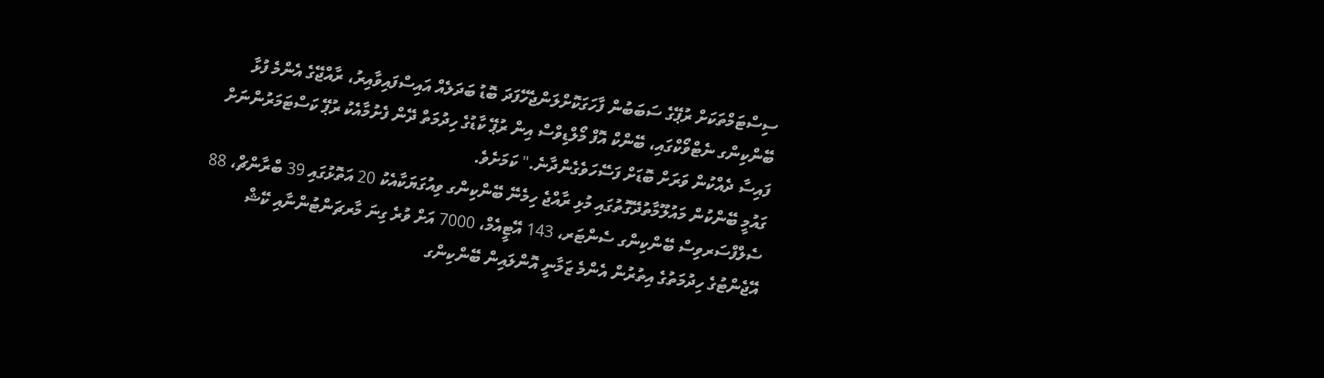ސިސްޓަމްތަކަށް ރުޕޭގެ ސަބަބުން ފާހަގަކޮށްލަންޖެހޭފަދަ ބޮޑު ބަދަލެއް އައިސްފައިވާއިރު، ރާއްޖޭގެ އެންމެ ފުޅާ ބޭންކިންގ ނެޓްވޯކްގައި، ބޭންކް އޮފް މޯލްޑިވްސް އިން ރުޕޭ ކާޑުގެ ހިދުމަތް ދޭން ފެށުމާއެކު ރުޕޭ ކަސްޓަމަރުންނަށް ފައިސާ ދެއްކުން ވަރަށް ބޮޑަށް ފަސޭހަވެގެންދާނެ." ކަމަށެވެ.
ގައުމީ ބޭންކުން މައުލޫމާތުދޭގޮތުގައި މުޅި ރާއްޖެ ހިމެނޭ ބޭންކިންގ ވިއުގަޔަކާއެކު 20 އަތޮޅުގައި 39 ބްރާންޗް، 88 ސެލްފްސަރވިސް ބޭންކިންގ ސެންޓަރ، 143 އޭޓީއެމް، 7000 އަށް ވުރެ ގިނަ މާރޗަންޓުންނާއި ކޭޝް އޭޖެންޓުގެ ހިދުމަތުގެ އިތުރުން އެންމެ ޒަމާނީ އޮންލައިން ބޭންކިންގ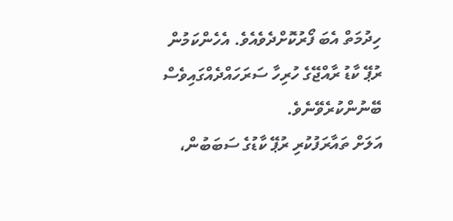ހިދުމަތް އެބަ ފޯރުކޮށްދެވެއެވެ. އެހެންކަމުން ރުޕޭ ކާޑު ރާއްޖޭގެ ހުރިހާ ސަރަހައްދެއްގައިވެސް ބޭނުންކުރެވޭނެވެ.
އަލަށް ތައާރަފުކުރި ރުޕޭ ކާޑުގެ ސަބަބުން،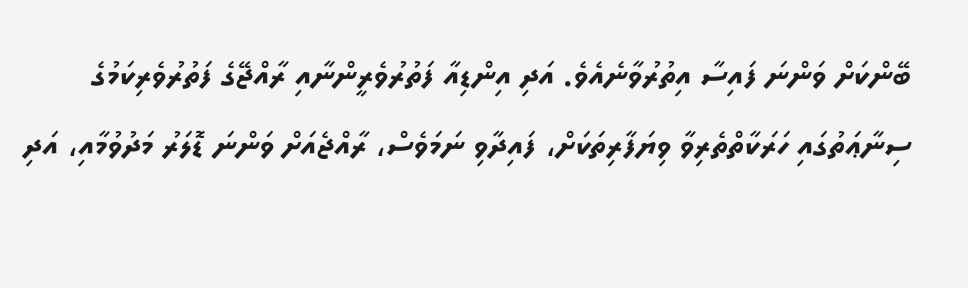ބޭންކަށް ވަންނަ ފައިސާ އިތުރުވާނެއެވެ. އަދި އިންޑިއާ ފަތުރުވެރީންނާއި ރާއްޖޭގެ ފަތުރުވެރިކަމުގެ ސިނާޢަތުގައި ހަރަކާތްތެރިވާ ވިޔަފާރިތަކަށް، ފައިދާވި ނަމަވެސް، ރާއްޖެއަށް ވަންނަ ޑޮލަރު މަދުވުމާއި، އަދި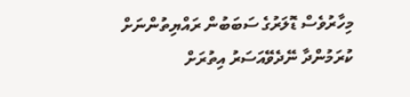މިހާރުވެސް ޑޮލަރުގެ ސަބަބުން ރައްޔިތުންނަށް ކުރަމުންދާ ނޭދެވޭއަސަރު އިތުރަށް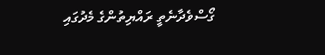ގޯސްވެދާނެތީ ރައްޔިތުންގެ މެދުގައި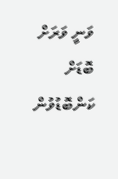ވަނީ ވަރަށް ބޮޑަށް ކަންބޮޑުވުން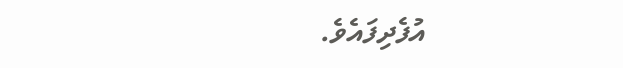އުފެދިފައެވެ.